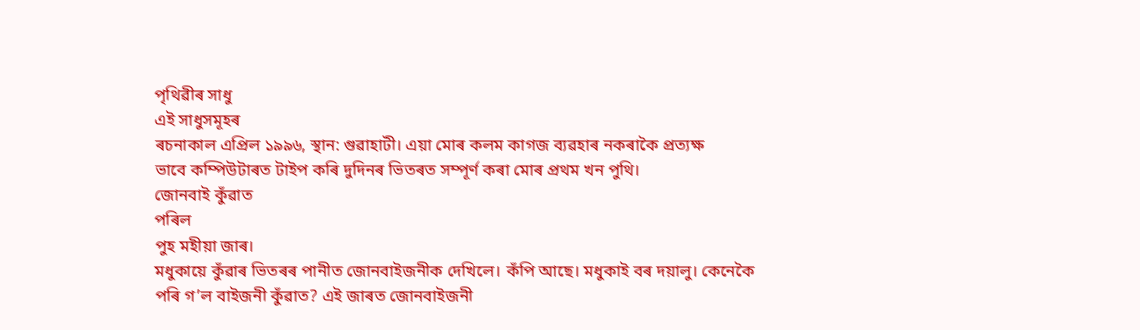পৃথিৱীৰ সাধু
এই সাধুসমূহৰ
ৰচনাকাল এপ্ৰিল ১৯৯৬, স্থান: গুৱাহাটী। এয়া মোৰ কলম কাগজ ব্যৱহাৰ নকৰাকৈ প্ৰত্যক্ষ
ভাবে কম্পিউটাৰত টাইপ কৰি দুদিনৰ ভিতৰত সম্পূৰ্ণ কৰা মোৰ প্ৰথম খন পুথি।
জোনবাই কুঁৱাত
পৰিল
পুহ মহীয়া জাৰ।
মধুকায়ে কুঁৱাৰ ভিতৰৰ পানীত জোনবাইজনীক দেখিলে। কঁপি আছে। মধুকাই বৰ দয়ালু। কেনেকৈ
পৰি গ’ল বাইজনী কুঁৱাত? এই জাৰত জোনবাইজনী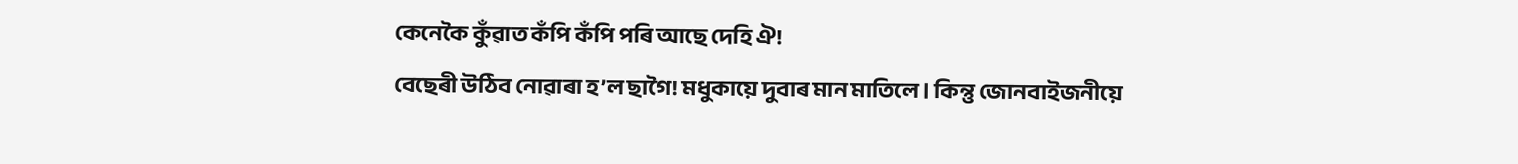কেনেকৈ কুঁৱাত কঁপি কঁপি পৰি আছে দেহি ঐ!
বেছেৰী উঠিব নোৱাৰা হ’ল ছাগৈ! মধুকায়ে দুবাৰ মান মাতিলে। কিন্তু জোনবাইজনীয়ে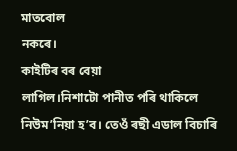মাতবোল
নকৰে।
কাইটিৰ বৰ বেয়া
লাগিল।নিশাটো পানীত পৰি থাকিলে নিউম’নিয়া হ’ব। তেওঁ ৰছী এডাল বিচাৰি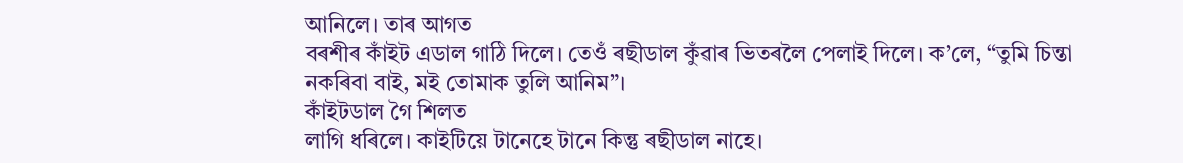আনিলে। তাৰ আগত
বৰশীৰ কাঁইট এডাল গাঠি দিলে। তেওঁ ৰছীডাল কুঁৱাৰ ভিতৰলৈ পেলাই দিলে। ক’লে, “তুমি চিন্তা
নকৰিবা বাই, মই তোমাক তুলি আনিম”।
কাঁইটডাল গৈ শিলত
লাগি ধৰিলে। কাইটিয়ে টানেহে টানে কিন্তু ৰছীডাল নাহে।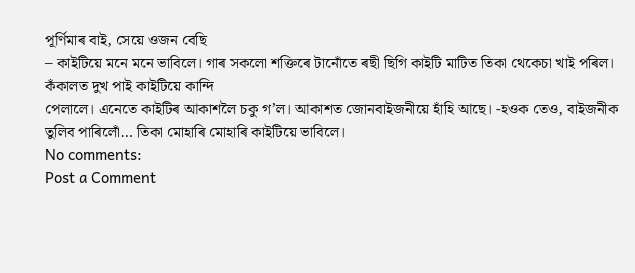পূৰ্ণিমাৰ বাই, সেয়ে ওজন বেছি
– কাইটিয়ে মনে মনে ভাবিলে। গাৰ সকলো শক্তিৰে টানোঁতে ৰছী ছিগি কাইটি মাটিত তিকা থেকেচা খাই পৰিল। কঁকালত দুখ পাই কাইটিয়ে কান্দি
পেলালে। এনেতে কাইটিৰ আকাশলৈ চকু গ’ল। আকাশত জোনবাইজনীয়ে হাঁহি আছে। -হওক তেও, বাইজনীক
তুলিব পাৰিলোঁ… তিকা মোহাৰি মোহাৰি কাইটিয়ে ভাবিলে।
No comments:
Post a Comment